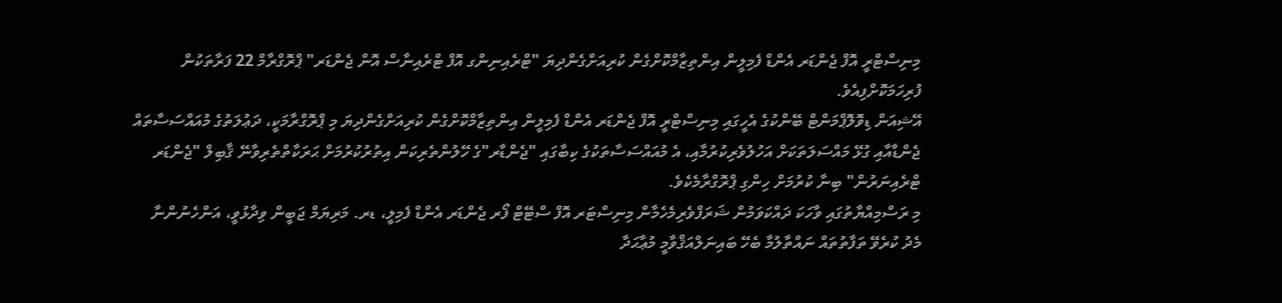މިނިސްޓްރީ އޮފް ޖެންޑަރ އެންޑް ފެމިލީން އިންތިޒާމްކޮށްގެން ކުރިއަށްގެންދިޔަ "ޓްރެއިނިންގ އޮފް ޓްރެއިނާސް އޮން ޖެންޑަރ" ޕްރޮގްރާމް 22 ފަރާތަކުން ފުރިހަމަކޮށްފިއެވެ.
އޭޝިއަން ޑިވޮލޮޕްމަންޓް ބޭންކުގެ އެހީގައި މިނިސްޓްރީ އޮފް ޖެންޑަރ އެންޑް ފެމިލީން އިންތިޒާމްކޮށްގެން ކުރިއަށްގެންދިޔަ މި ޕްރޮގްރާމަކީ، ދަޢުލަތުގެ މުއައްސަސާތައް ޖެންޑާއާއި ގުޅޭ މައްސަލަތަކަށް އަހުލުވެރިކުރުމާއި، އެ މުއައްސަސާތަކުގެ ކިބާގައި "ޖެންޑާރ"ގެ ހޭލުންތެރިކަން އިތުރުކުރުމަށް ޙަރަކާތްތެރިވާނޭ ޤާބިލް "ޖެންޑަރ ޓްރެއިނަރުން" ބިނާ ކުރުމަށް ހިންގި ޕްރޮގްރާމެކެވެ.
މި ރަސްމިއްޔާތުގައި ވާހަކަ ދައްކަވަމުން ޝަރަފްވެރިމެހެމާން މިނިސްޓަރ އޮފް ސްޓޭޓް ފޯރ ޖެންޑަރ އެންޑް ފެމިލީ، ޑރ. މަރިޔަމް ޖަބީން ވިދާޅުވީ، އަންހެނުންނާ މެދު ކުރެވޭ ތަފާތުތައް ނައްތާލުމާ ބެހޭ ބައިނަލްއަޤްވާމީ މުޢާޙަދާ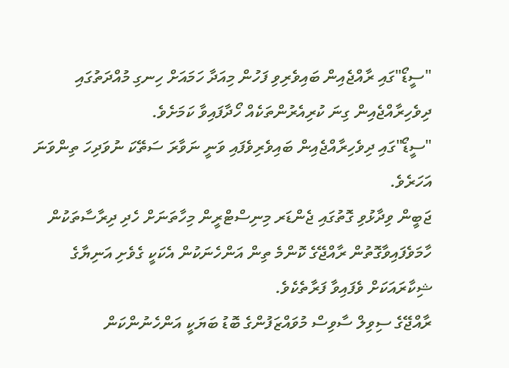"ސީޑޯ"ގައި ރާއްޖެއިން ބައިވެރިވި ފަހުން މިއަދާ ހަމައަށް ހިނގި މުއްދަތުގައި ދިވެހިރާއްޖެއިން ގިނަ ކުރިއެރުންތަކެއް ހޯދާފައިވާ ކަމަށެވެ.
"ސީޑޯ"ގައި ދިވެހިރާއްޖެއިން ބައިވެރިވެފައި ވަނީ ނަވާރަ ސަތޭކަ ނުވަދިހަ ތިންވަނަ އަހަރެވެ.
ޖަބީން ވިދާޅުވި ގޮތުގައި ޖެންޑަރ މިނިސްޓްރީން މިހާތަނަށް ހެދި ދިރާސާތަކުން ހާމަވެފައިވާގޮތުން ރާއްޖޭގެ ކޮންމެ ތިން އަންހެނަކުން އެކަކީ ގެވެށި އަނިޔާގެ ޝިކާރައަކަށް ވެފައިވާ ފަރާތެކެވެ.
ރާއްޖޭގެ ސިވިލް ސާވިސް މުވައްޒަފުންގެ ބޮޑު ބަޔަކީ އަންހެނުންކަން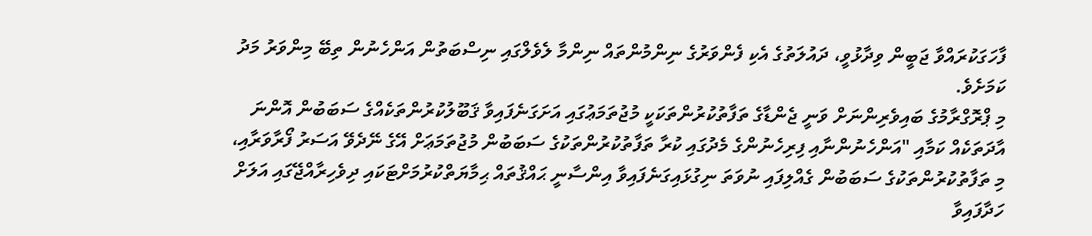ފާހަގަކުރައްވާ ޖަބީން ވިދާޅުވީ، ދައުލަތުގެ އެކި ފެންވަރުގެ ނިންމުންތައް ނިންމާ ލެވެލްގައި ނިސްބަތުން އަންހެނުން ތިބޭ މިންވަރު މަދު ކަމަށެވެ.
މި ޕްރޮގްރާމުގެ ބައިވެރިންނަށް ވަނީ ޖެންޑާގެ ތަފާތުކުރުންތަކަކީ މުޖުތަމަޢުގައި އަށަގަނެފައިވާ ޤަބޫލުކުރުންތަކެއްގެ ސަބަބުން އޮންނަ އާދަތަކެއް ކަމާއި "އަންހެނުންނާއި ފިރިހެނުންގެ މެދުގައި ކުރާ ތަފާތުކުރުންތަކުގެ ސަބަބުން މުޖުތަމަޢަށް އޭގެ ނޭދެވޭ އަސަރު ފޯރާވަރާއި، މި ތަފާތުކުރުންތަކުގެ ސަބަބުން ގެއްލިފައި ނުވަތަ ނިގުޅައިގަނެފައިވާ އިންސާނީ ޙައްޤުތައް ޙިމާޔަތްކުރުމަށްޓަކައި ދިވެހިރާއްޖޭގައި އަލަށް ހަދާފައިވާ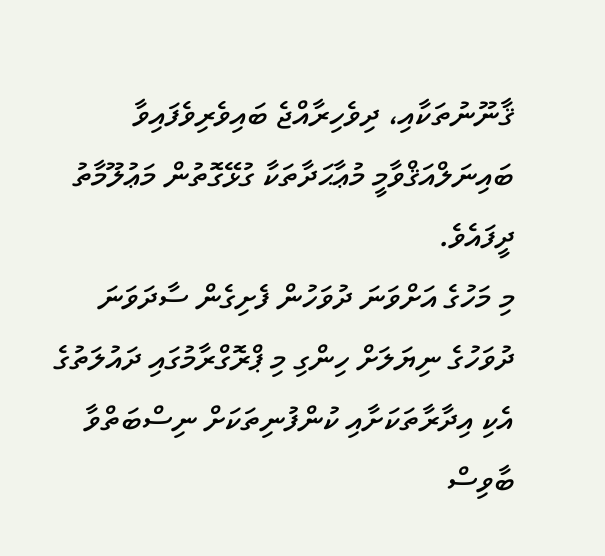ޤާނޫނުތަކާއި، ދިވެހިރާއްޖެ ބައިވެރިވެފައިވާ ބައިނަލްއަޤްވާމީ މުޢާޙަދާތަކާ ގުޅޭގޮތުން މަޢުލޫމާތު ދީފައެވެ.
މި މަހުގެ އަށްވަނަ ދުވަހުން ފެށިގެން ސާދަވަނަ ދުވަހުގެ ނިޔަލަށް ހިންގި މި ޕްރޮގްރާމުގައި ދައުލަތުގެ އެކި އިދާރާތަކަށާއި ކުންފުނިތަކަށް ނިސްބަތްވާ ބާވިސް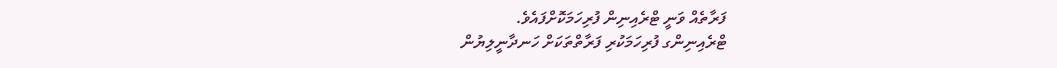ފަރާތެއް ވަނީ ޓްރެއިނިން ފުރިހަމަކޮށްފައެވެ.
ޓްރެއިނިންގ ފުރިހަމަކުރި ފަރާތްތަކަށް ހަނދާނީލިޔުން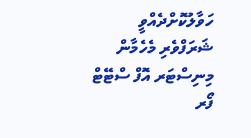ހަވާލުކޮށްދެއްވީ ޝަރަފްވެރި މެހެމާން މިނިސްޓަރ އޮފް ސްޓޭޓް ފޯރ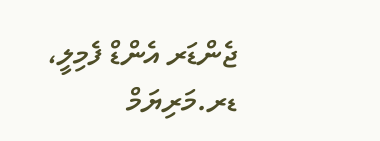ޖެންޑަރ އެންޑް ފެމިލީ، ޑރ.މަރިޔަމް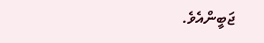ޖަބީންއެވެ.